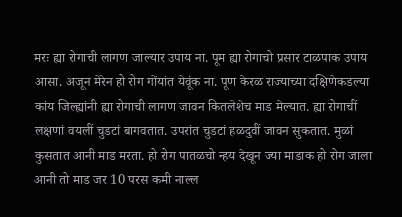मरः ह्या रोगाची लागण जाल्यार उपाय ना. पूम ह्या रोगाचो प्रसार टाळपाक उपाय आसा. अजून मेरेन हो रोग गोंयांत येवूंक ना. पूण केरळ राज्याच्या दक्षिणेकडल्या कांय जिल्ह्यांनी ह्या रोगाची लागण जावन कितलेशेच माड मेल्यात. ह्या रोगाचीं लक्षणां वयलीं चुडटां बागवतात. उपरांत चुडटां हळदुवीं जावन सुकतात. मुळां कुसतात आनी माड मरता. हो रोग पातळचो न्हय देखून ज्या माडाक हो रोग जाला आनी तो माड जर 10 परस कमी नाल्ल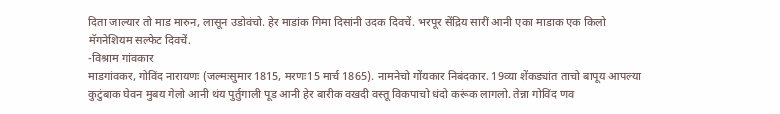दिता जाल्यार तो माड मारुन, लासून उडोवंचो. हेर माडांक गिमा दिसांनी उदक दिवचें. भरपूर सेंद्रिय सारीं आनी एका माडाक एक किलो मॅगनेशियम सल्फेट दिवचें.
-विश्राम गांवकार
माडगांवकर, गोविंद नारायणः (जल्मःसुमार 1815, मरणः15 मार्च 1865). नामनेचो गोंयकार निबंदकार. 19व्या शेंकड्यांत ताचो बापूय आपल्या
कुटुंबाक घेवन मुबय गेलो आनी थंय पुर्तुगाली पूड आनी हेर बारीक वखदी वस्तू विकपाचो धंदो करूंक लागलो. तेन्ना गोविंद णव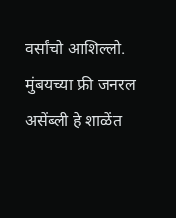वर्सांचो आशिल्लो. मुंबयच्या फ्री जनरल असेंब्ली हे शाळेंत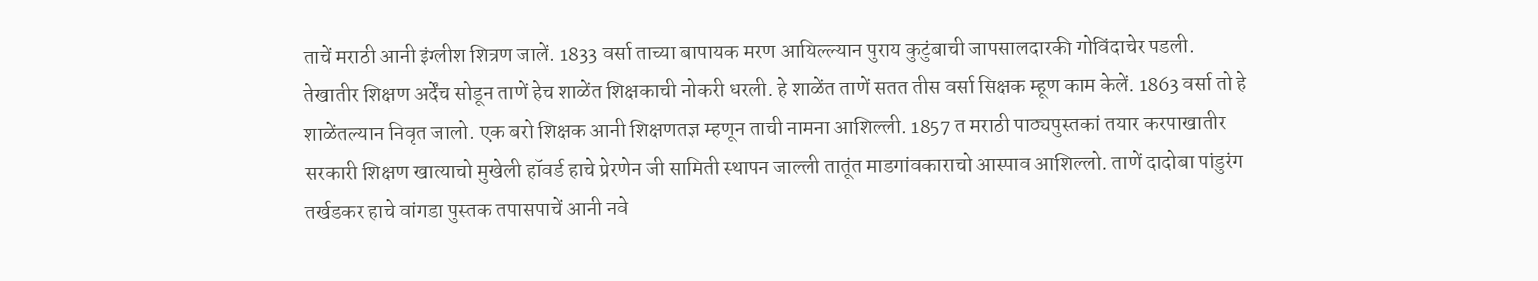ताचें मराठी आनी इंग्लीश शित्रण जालें. 1833 वर्सा ताच्या बापायक मरण आयिल्ल्यान पुराय कुटुंबाची जापसालदारकी गोविंदाचेर पडली. तेखातीर शिक्षण अर्देंच सोडून ताणें हेच शाळेंत शिक्षकाची नोकरी धरली. हे शाळेंत ताणें सतत तीस वर्सा सिक्षक म्हूण काम केलें. 1863 वर्सा तो हे शाळेंतल्यान निवृत जालो. एक बरो शिक्षक आनी शिक्षणतज्ञ म्हणून ताची नामना आशिल्ली. 1857 त मराठी पाठ्यपुस्तकां तयार करपाखातीर सरकारी शिक्षण खात्याचो मुखेली हॉवर्ड हाचे प्रेरणेन जी सामिती स्थापन जाल्ली तातूंत माडगांवकाराचो आस्पाव आशिल्लो. ताणें दादोबा पांडुरंग तर्खडकर हाचे वांगडा पुस्तक तपासपाचें आनी नवे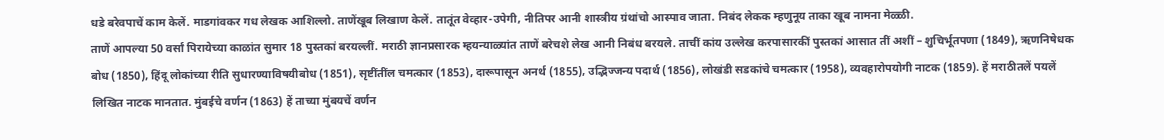धडे बरेवपाचें काम केलें. माडगांवकर गध लेखक आशिल्लो. ताणेंखूब लिखाण केलें. तातूंत वेव्हार-उपेगी, नीतिपर आनी शास्त्रीय ग्रंथांचो आस्पाव जाता. निबंद लेकक म्हणुनूय ताका खूब नामना मेळ्ळी.
ताणें आपल्या 50 वर्सां पिरायेच्या काळांत सुमार 18 पुस्तकां बरयल्लीं. मराठी ज्ञानप्रसारक म्हयन्याळ्यांत ताणें बरेचशे लेख आनी निबंध बरयले. ताचीं कांय उल्लेख करपासारकीं पुस्तकां आसात तीं अशीं – शुचिर्भूतपणा (1849), ऋणनिषेधक बोध (1850), हिंदू लोकांच्या रीति सुधारण्याविषयीबोध (1851), सृष्टींतींल चमत्कार (1853), दारूपासून अनर्थ (1855), उद्भिज्जन्य पदार्थ (1856), लोखंडी सडकांचे चमत्कार (1958), व्यवहारोपयोगी नाटक (1859). हें मराठीतलें पयलें लिखित नाटक मानतात. मुंबईचे वर्णन (1863) हें ताच्या मुंबयचें वर्णन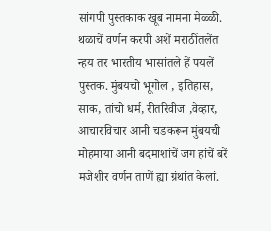सांगपी पुस्तकाक खूब नामना मेळ्ळी. थळाचें वर्णन करपी अशें मराठींतलेंत न्हय तर भारतीय भासांतले हें पयलें पुस्तक. मुंबयचो भूगोल , इतिहास, साक, तांचो धर्म, रीतरिवीज ,वेव्हार, आचारविचार आनी चडकरून मुंबयची मोहमाया आनी बदमाशांचें जग हांचें बरें मजेशीर वर्णन ताणें ह्या ग्रंथांत केलां.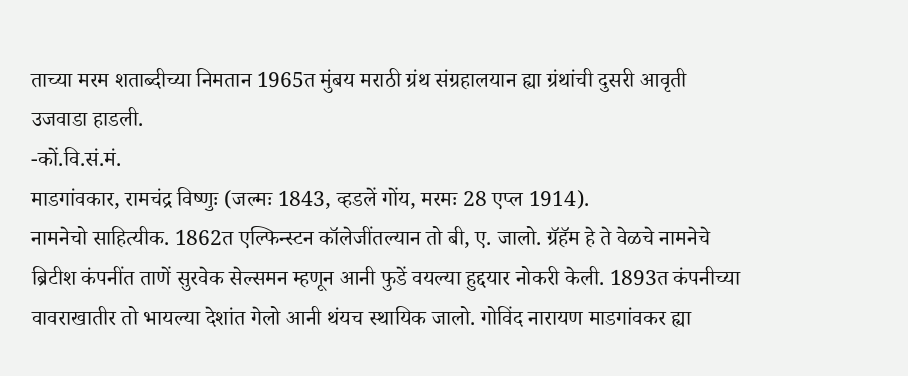ताच्या मरम शताब्दीच्या निमतान 1965त मुंबय मराठी ग्रंथ संग्रहालयान ह्या ग्रंथांची दुसरी आवृती उजवाडा हाडली.
-कों.वि.सं.मं.
माडगांवकार, रामचंद्र विष्णुः (जल्मः 1843, व्हडलें गोंय, मरमः 28 एप्ल 1914).
नामनेचो साहित्यीक. 1862त एल्फिन्स्टन कॉलेजींतल्यान तो बी, ए. जालो. ग्रॅहॅम हे ते वेळचे नामनेचे ब्रिटीश कंपनींत ताणें सुरवेक सेल्समन म्हणून आनी फुडें वयल्या हुद्दयार नोकरी केली. 1893त कंपनीच्या वावराखातीर तो भायल्या देशांत गेलो आनी थंयच स्थायिक जालो. गोविंद नारायण माडगांवकर ह्या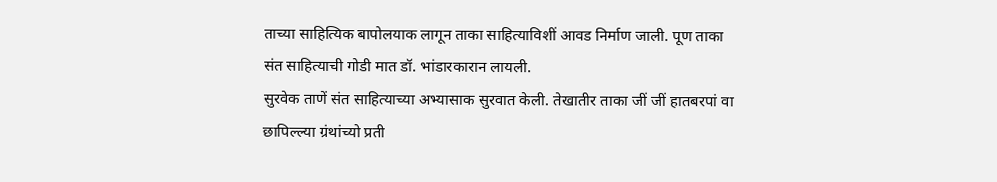ताच्या साहित्यिक बापोलयाक लागून ताका साहित्याविशीं आवड निर्माण जाली. पूण ताका संत साहित्याची गोडी मात डॉ. भांडारकारान लायली.
सुरवेक ताणें संत साहित्याच्या अभ्यासाक सुरवात केली. तेखातीर ताका जीं जीं हातबरपां वा छापिल्ल्या ग्रंथांच्यो प्रती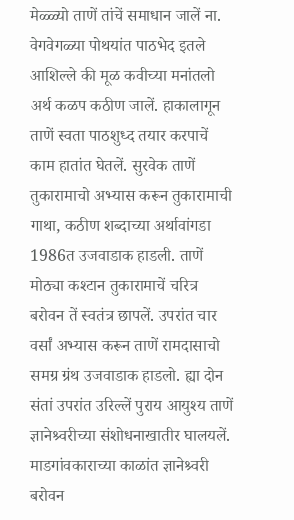मेळ्ळ्यो ताणें तांचें समाधान जालें ना. वेगवेगळ्या पोथयांत पाठभेद इतले आशिल्ले की मूळ कवीच्या मनांतलो अर्थ कळप कठीण जालें. हाकालागून ताणें स्वता पाठशुध्द तयार करपाचें काम हातांत घेतलें. सुरवेक ताणें तुकारामाचो अभ्यास करून तुकारामाची गाथा, कठीण शब्दाच्या अर्थावांगडा 1986त उजवाडाक हाडली. ताणें मोठ्या कश्टान तुकारामाचें चरित्र बरोवन तें स्वतंत्र छापलें. उपरांत चार वर्सां अभ्यास करून ताणें रामदासाचो समग्र ग्रंथ उजवाडाक हाडलो. ह्या दोन संतां उपरांत उरिल्लें पुराय आयुश्य ताणें ज्ञानेश्र्वरीच्या संशोधनाखातीर घालयलें. माडगांवकाराच्या काळांत ज्ञानेश्र्वरी बरोवन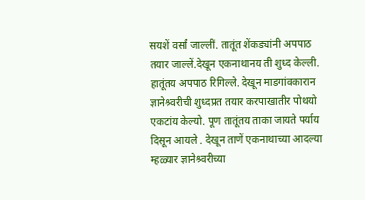सयशें वर्सां जाल्लीं. तातूंत शेंकड्यांनी अपपाठ तयार जाल्लें.देखून एकनाथानय ती शुध्द केल्ली. हातूंतय अपपाठ रिगिल्ले. देखून माडगांवकारान ज्ञानेश्र्वरीची शुध्दप्रत तयार करपाखातीर पोथयो एकटांय केल्यो. पूण तातूंतय ताका जायते पर्याय दिसून आयले . देखून ताणें एकनाथाच्या आदल्या म्हळ्यार ज्ञानेश्र्वरीच्या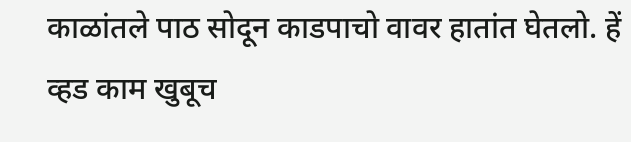काळांतले पाठ सोदून काडपाचो वावर हातांत घेतलो. हें व्हड काम खुबूच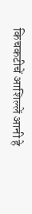किचकटीचें आशिल्लें आनी हे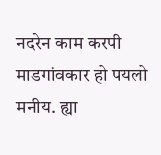नदरेन काम करपी माडगांवकार हो पयलो मनीय. ह्या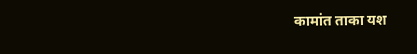कामांत ताका यश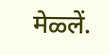मेळ्लें.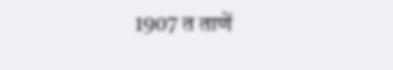1907 त ताणें